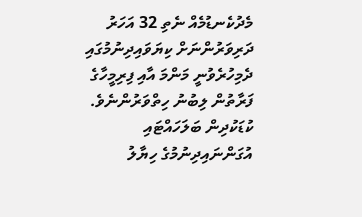މެދުކެނޑުމެއް ނެތި 32 އަހަރު ދަރިވަރުންނަށް ކިޔަވައިދިނުމުގައި ދެމިހުރެވުނީ މަންމަ އާއި ފިރިމީހާގެ ފަރާތުން ލިބުނު ހިތްވަރުންނެވެ. ކުޑަކުދިން ބަލަހައްޓައި އުގަންނައިދިނުމުގެ ހިޔާލު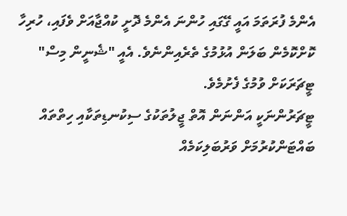އެންމެ ފުރަތަމަ އައީ ގޭގައި ހުންނަ އެންމެ ދޮށީ ކުއްޖާއަށް ވެފައި، ހުރިހާ ކޮށްކޮމެން ބަލަން އުޅުމުގެ ތެރެއިންނެވެ. އެއީ "ޝެނީން މިސް" ޓީޗަރަކަށް ވުމުގެ ފެށުމެވެ.
ޓީޗަރުންނަކީ އަންނަން އޮތް ޖީލުތަކުގެ ސިކުނޑިތަކާއި ހިތްތައް ބައްޓަންކުރުމަށް ވަރުބަލިކަމެއް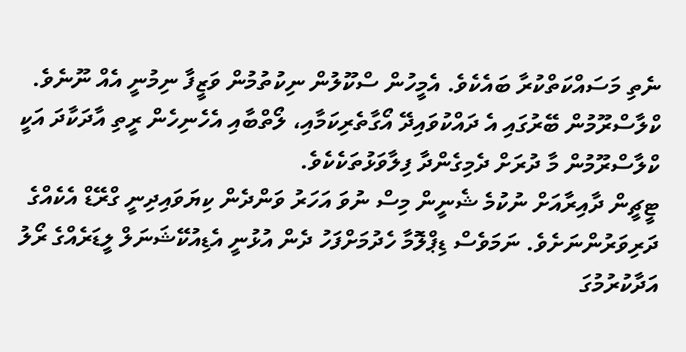ނެތި މަސައްކަތްކުރާ ބައެކެވެ. އެމީހުން ސްކޫލުން ނިކުތުމުން ވަޒީފާ ނިމުނީ އެއް ނޫނެވެ. ކްލާސްރޫމުން ބޭރުގައި އެ ދައްކުވައިދޭ އޯގާތެރިކަމާއި، ލޯތްބާއި އެހެނިހެން ރީތި އާދަކާދަ އަކީ ކްލާސްރޫމުން މާ ދުރަށް ދެމިގެންދާ ފިލާވަޅުތަކެކެވެ.
ޓީޗީން ދާއިރާއަށް ނުކުމެ ޝެނީން މިސް ނުވަ އަހަރު ވަންދެން ކިޔަވައިދިނީ ގްރޭޑް އެކެއްގެ ދަރިވަރުންނަށެވެ. ނަމަވެސް ޑިޕްލޮމާ ހެދުމަށްފަހު ދެން އުޅުނީ އެޑިއުކޭޝަނަލް ލީޑަރެއްގެ ރޯލު އަދާކުރުމުގަ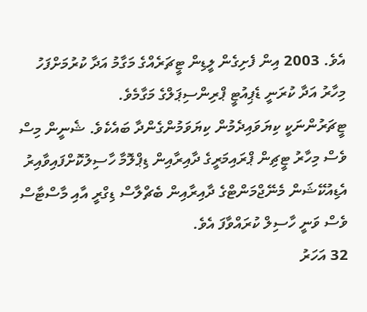އެވެ. 2003 އިން ފެށިގެން ލީޑިން ޓީޗަރެއްގެ މަގާމު އަދާ ކުރުމަށްފަހު މިހާރު އަދާ ކުރަނީ ޑެޕިއުޓީ ޕްރިންސިޕަލްގެ މަގާމެވެ.
ޓީޗަރުންނަކީ ކިޔަވައިދެމުން ކިޔަވަމުންގެންދާ ބައެކެވެ. ޝެނީން މިސް ވެސް މިހާރު ޓީޗިން ޕްރައިމަރީގެ ދާއިރާއިން ޑިޕްލޮމާ ހާސިލުކޮށްފައިވާއިރު އެޑިއުކޭޝަން މެނޭޖްމަންޓްގެ ދާއިރާއިން ބެޗްލާސް ޑިގްރީ އާއި މާސްޓާސް ވެސް ވަނީ ހާސިލް ކުރައްވާފަ އެވެ.
32 އަހަރު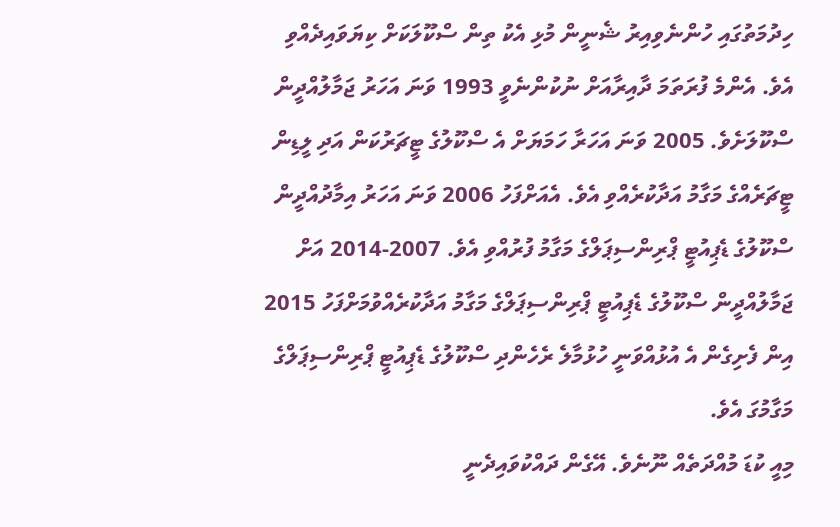ހިދުމަތުގައި ހުންނެވިއިރު ޝެނީން މުޅި އެކު ތިން ސްކޫލަކަށް ކިޔަވައިދެއްވި އެވެ. އެންމެ ފުރަތަމަ ދާއިރާއަށް ނުކުންނެވީ 1993 ވަނަ އަހަރު ޖަމާލުއްދީން ސްކޫލަށެވެ. 2005 ވަނަ އަހަރާ ހަމަޔަށް އެ ސްކޫލުގެ ޓީޗަރުކަން އަދި ލީޑިން ޓީޗަރެއްގެ މަގާމު އަދާކުރެއްވި އެވެ. އެއަށްފަހު 2006 ވަނަ އަހަރު އިމާދުއްދީން ސްކޫލުގެ ޑެޕިއުޓީ ޕްރިންސިޕަލްގެ މަގާމު ފުރުއްވި އެވެ. 2007-2014 އަށް ޖަމާލުއްދީން ސްކޫލުގެ ޑެޕިއުޓީ ޕްރިންސިޕަލްގެ މަގާމު އަދާކުރެއްވުމަށްފަހު 2015 އިން ފެށިގެން އެ އުޅުއްވަނީ ހުޅުމާލެ ރެހެންދި ސްކޫލުގެ ޑެޕިއުޓީ ޕްރިންސިޕަލްގެ މަގާމުގަ އެވެ.
މިއީ ކުޑަ މުއްދަތެއް ނޫނެވެ. އޭގެން ދައްކުވައިދެނީ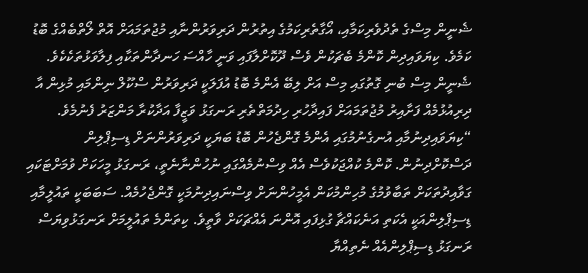ޝެނީން މިސްގެ ތެދުވެރިކަމާއި، އޯގާތެރިކަމުގެ އިތުރުން ދަރިވަރުންނާއި މުޖުތަމައަށް އޮތް ލޯތްބެއްގެ ބޮޑު ކަމެވެ. ކިޔަވައިދިން ކޮންމެ ބެޗަކުން ވެސް ދޫކޮށްލާފައި ވަނީ ހާއްސަ ހަނދާންތަކާއި ފިލާވަޅުތަކެކެވެ.
ޝެނީން މިސް ބުނި ގޮތުގައި މިސް އަށް ލިބޭ އެންމެ ބޮޑު އުފަލަކީ ދަރިވަރުން ސްކޫލް ނިންމައި މުޅިން އާ ދިރިއުޅުމެއް ފަށާއިރު މުޖުތަމައަށް ފައިދާހުރި ހިދުމަތްތެރި ރަނގަޅު ވަޒީފާ އަދާކުރާ މަންޒަރު ފެނުމެވެ.
“ކިޔަވައިދިނުމާއި އުނގެނުމުގައި އެންމެ ގޮންޖެހުން ބޮޑު ބަޔަކީ ދަރިވަރުންނަށް ޑިސިޕްލިން ދަސްކޮށްދިނުން. ކޮންމެ ކުއްޖަކުވެސް އެއް ވިސްނުމެއްގައި ނުހުންނާނެތީ، ރަނގަޅު މީހަކަށް ވުމަށްޓަކައި ގަވާއިދުތަކަށް ތަބާވުމުގެ މުހިންމުކަން އެމީހުންނަށް ވިސްނައިދިނުމަކީ ގޮންޖެހުމެއް. ސަބަބަކީ ތައުލީމާއި ޑިސިޕްލިންއަކީ އެކަތި އަނެކައްޗާ ގުޅިފައި އޮންނަ އެއްޗަކަށް ވާތީވެ. ކިތަންމެ ތައުލީމަށް ރަނގަޅުވިޔަސް ރަނގަޅު ޑިސިޕްލިންއެއް ނެތިއްޔާ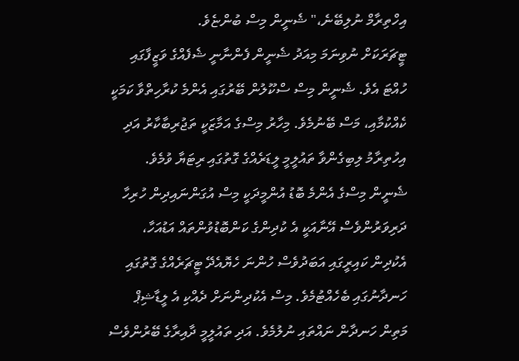އިހްތިރާމް ނުލިބޭނެ،" ޝެނީން މިސް ބުންޏެވެ.
ޓީޗަރަކަށް ނުވިނަމަ މިއަދު ޝެނީން ފެންނާނީ ޝެފެއްގެ ވަޒީފާގައި ހުއްޓަ އެވެ. ޝެނީން މިސް ސްކޫލުން ބޭރުގައި އެންމެ ކުރާހިތްވާ ކަމަކީ ކެއްކުމާއި، މަސް ބޭނުމެވެ. މިހާރު މިސްގެ އަމާޒަކީ ތަޖުރިބާކާރު އަދި އިހުތިރާމު ލިބިގެންވާ ތައުލީމީ ލީޑަރެއްގެ ގޮތުގައި ރިޓަޔާ ވުމެވެ.
ޝެނީން މިސްގެ އެންމެ ބޮޑު އުންމީދަކީ މިސް އުގަންނައިދިން ހުރިހާ ދަރިވަރުންވެސް އޭނާއަކީ އެ ކުދިންގެ ކަންބޮޑުވުންތައް އަޑުއަހާ، އެކުދިން ކައިރީގައި އަބަދުވެސް ހުންނަ ހެޔޮއެދޭ ޓީޗަރެއްގެ ގޮތުގައި ހަނދާނުގައި ބެހެއްޓުމެވެ. މިސް އެކުދިންނަށް ދެއްކި އެ ލީޑާޝިޕް މަތިން ހަނދާން ނައްތައި ނުލުމެވެ. އަދި ތައުލީމީ ދާއިރާގެ ބޭރުންވެސް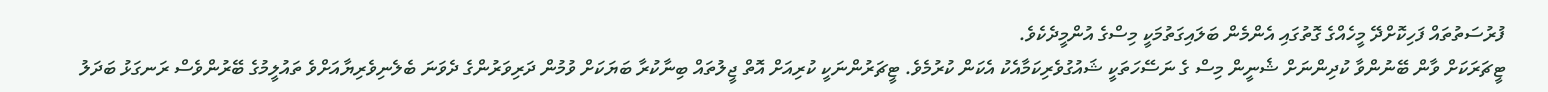ފުރުސަތުތައް ފަހިކޮށްދޭ މީހެއްގެ ގޮތުގައި އެންމެން ބަލައިގަތުމަކީ މިސްގެ އުންމީދެކެވެ.
ޓީޗަރަކަށް ވާން ބޭނުންވާ ކުދިންނަށް ޝެނީން މިސް ގެ ނަސޭހަތަކީ ޝައުގުވެރިކަމާއެކު އެކަން ކުރުމެވެ. ޓީޗަރުންނަކީ ކުރިއަށް އޮތް ޖީލުތައް ބިނާކުރާ ބަޔަކަށް ވުމުން ދަރިވަރުންގެ ދެވަނަ ބެލެނިވެރިޔާއަށްވެ ތައުލީމުގެ ބޭރުންވެސް ރަނގަޅު ބަދަލު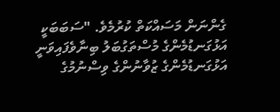ގެންނަން މަސައްކަތް ކުރުމެވެ. "ސަބަބަކީ އަޅުގަނޑުމެންގެ މުސްތަގުބަލު ބިނާވެފައިވަނީ އަޅުގަނޑުމެންގެ ޒުވާނުންގެ ވިސްނުމުގެ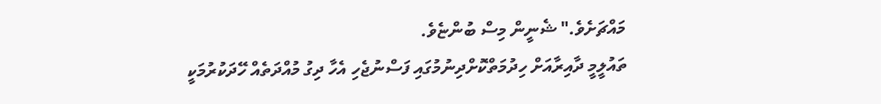މައްޗަށެވެ." ޝެނީން މިސް ބުންޏެވެ.
ތައުލީމީ ދާއިރާއަށް ހިދުމަތްކޮށްދިނުމުގައި ފަސްނުޖެހި އެހާ ދިގު މުއްދަތެއް ހޭދަކުރުމަކީ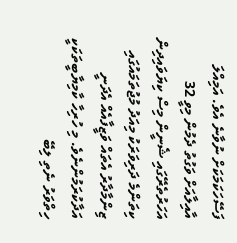ފަސޭހަކަމަކަށް ނުވާނެ އެވެ. އަމިއްލަ އާއިލާއަށް ވަގުތު ދެމުން މިވީ 32 އަހަރުތެރޭގައި ޝެނީން މިސް ކިޔަވައިދިން ކިތަންމެ ދަރިވަރަކު މިއަދު މުޖުތަމައުގައި ޒިންމާދާރު އެތައް ވަޒީފާއެއް އެދަނީ އަދާކުރަމުންނެވެ. މި ހުރިހާ ކާމިޔާބީތަކަކީ ހިތްވަރު ނެތި ލިބޭ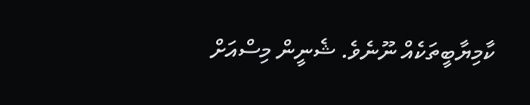ކާމިޔާބީތަކެއް ނޫނެވެ. ޝެނީން މިސްއަށް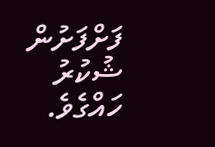ފަށްފަށުން ޝުކުރު ހައްގެވެ.